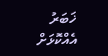ޚަބަރު
އެއްކޮޅަށް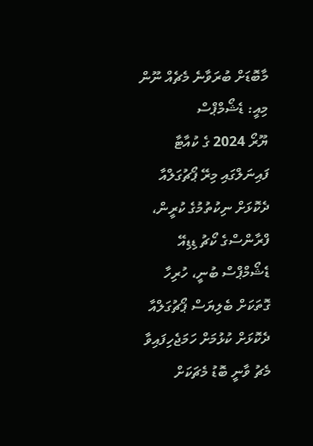މާބޮޑަށް ބުރަވާނެ މެޗެއް ނޫން މިއީ: ޑެޝޯމްޕްސް
ޔޫރޯ 2024 ގެ ކުއާޓާ ފައިނަލްގައި މިރޭ ޕޯޗުގަލްއާ ދެކޮޅަށް ނިކުތުމުގެ ކުރީން، ފްރާންސްގެ ކޯޗު ޑިޑިއޭ ޑެޝޯމްޕްސް ބުނީ، ހުރިހާ ގޮތަކަށް ބެލިޔަސް ޕޯޗުގަލްއާ ދެކޮޅަށް ކުޅުމަށް ހަމަޖެހިފައިވާ މެޗު ވާނީ ބޮޑު މެޗަކަށް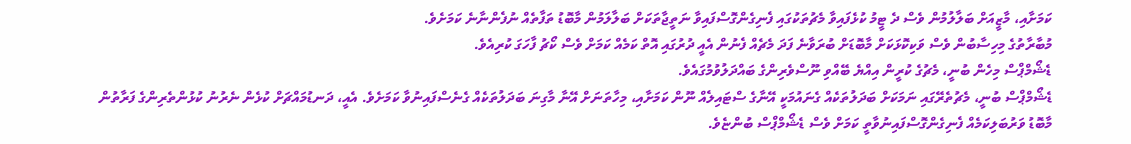ކަމަށާއި، މާޒީއަށް ބަލާލުމުން ވެސް ދެ ޓީމު ކުޅެފައިވާ މެޗުތަކުގައި ފެނިގެންގޮސްފައިވާ ނަތީޖާތަކަށް ބަލާލަމުން މާބޮޑު ތަފާތެއް ނުފެންނާނެ ކަމަށެވެ.
މުބާރާތުގެ މިހިސާބުން ވެސް ވަކިކޮޅަކަށް މާބޮޑަށް ބުރަވާނެ ފަދަ މެޗެއް ފެނުން އެއީ ދުރުގައި އޮތް ކަމެއް ކަމަށް ވެސް ކޯޗު ފާހަގަ ކުރިއެވެ.
ޑެޝޯމްޕްސް މިހެން ބުނީ، މެޗުގެ ކުރީން އިއްޔެ ބޭއްވި ނޫސްވެރިންގެ ބައްދަލުވުމުގައެވެ.
ޑެޝޯމްޕްސް ބުނީ، މެޗުތެރޭގައި ނަމަކަށް ބަދަލުތަކެއް ގެނައުމަކީ އޭނާގެ ސްޓައިލެއް ނޫން ކަމަށާއި، މިހާތަނަށް އޭނާ މާގިނަ ބަދަލުތަކެއް ގެނެސްފައިނުވާ ކަމަށެވެ. އެއީ، ދަނޑުމައްޗަށް ކުޅެން ނެރުނު ކުޅުންތެރިންގެ ފަރާތުން މާބޮޑު ވަރުބަލިކަމެއް ފެނިގެންގޮސްފައިނުވާތީ ކަމަށް ވެސް ޑެޝޯމްޕްސް ބުންޏެވެ.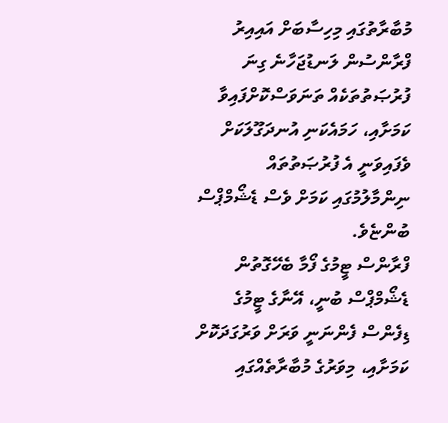މުބާރާތުގައި މިހިސާބަށް އައިއިރު ފްރާންސުން ލަނޑުޖަހާނެ ގިނަ ފުރުޞަތުތަކެއް ތަނަވަސްކޮށްފައިވާ ކަމަށާއި، ހަމައެކަނި އުނދަގޫލަކަށް ވެފައިވަނީ އެ ފުރުޞަތުތައް ނިންމާލުމުގައި ކަމަށް ވެސް ޑެޝޯމްޕްސް ބުންޏެވެ.
ފްރާންސް ޓީމުގެ ފޯމާ ބެހޭގޮތުން ޑެޝޯމްޕްސް ބުނީ، އޭނާގެ ޓީމުގެ ޑިފެންސް ފެންނަނީ ވަރަށް ވަރުގަދަކޮށް ކަމަށާއި، މިވަރުގެ މުބާރާތެއްގައި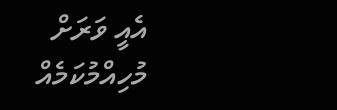އެއީ ވަރަށް މުހިއްމުކަމެއް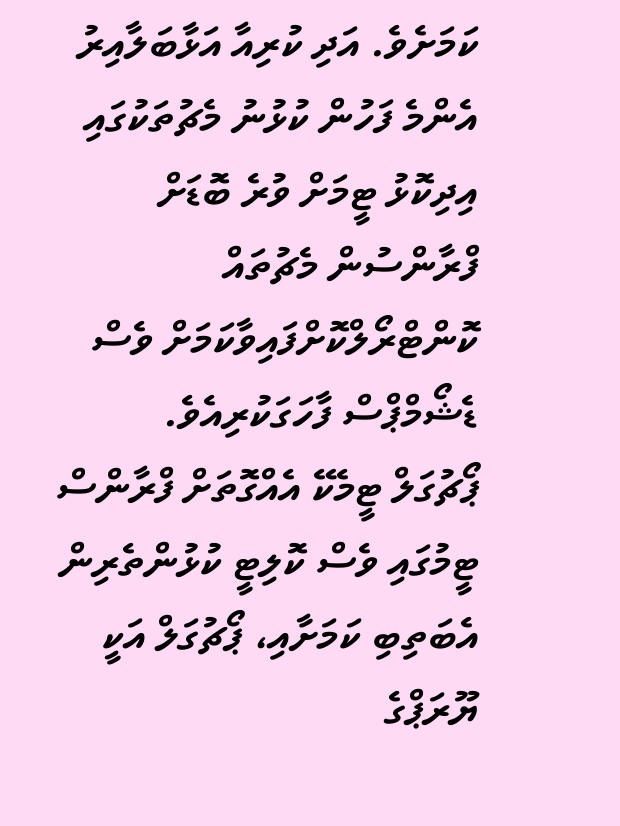ކަމަށެވެ. އަދި ކުރިއާ އަޅާބަލާއިރު އެންމެ ފަހުން ކުޅުނު މެޗުތަކުގައި އިދިކޮޅު ޓީމަށް ވުރެ ބޮޑަށް ފްރާންސުން މެޗުތައް ކޮންޓްރޯލްކޮށްފައިވާކަމަށް ވެސް ޑެޝޯމްޕްސް ފާހަގަކުރިއެވެ.
ޕޯޗުގަލް ޓީމެކޭ އެއްގޮތަށް ފްރާންސް ޓީމުގައި ވެސް ކޮލިޓީ ކުޅުންތެރިން އެބަތިބި ކަމަށާއި، ޕޯޗުގަލް އަކީ ޔޫރަޕްގެ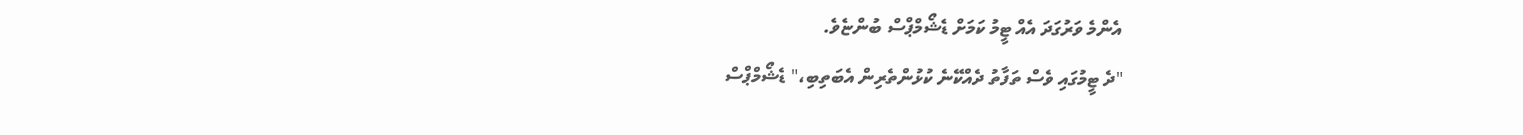އެންމެ ވަރުގަދަ އެއް ޓީމު ކަމަށް ޑެޝޯމްޕްސް ބުންޏެވެ.
"ދެ ޓީމުގައި ވެސް ތަފާތު ދެއްކޭނެ ކުޅުންތެރިން އެބަތިބި،" ޑެޝޯމްޕްސް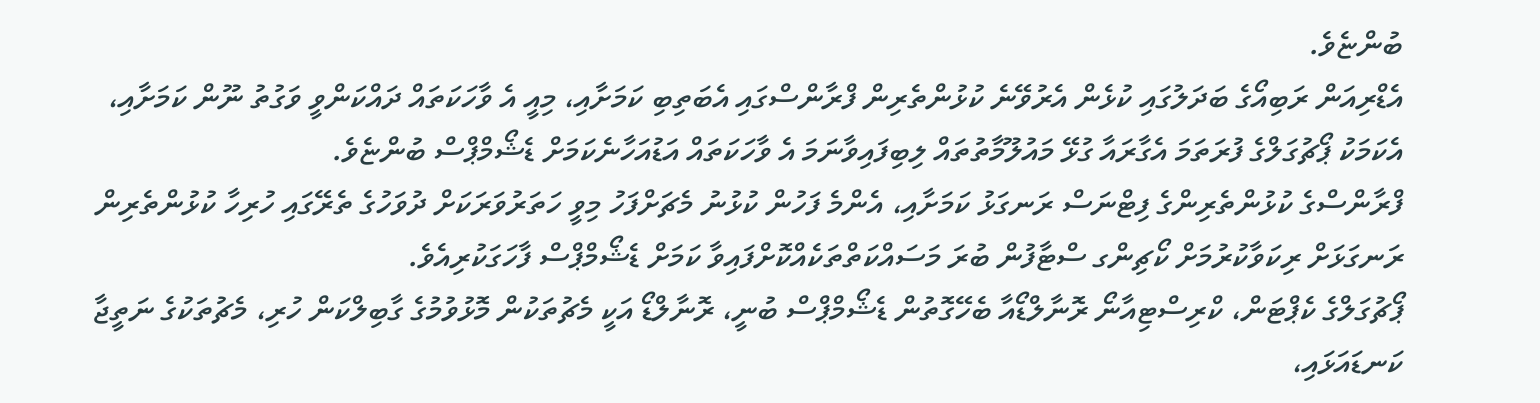ބުންޏެވެ.
އެޑްރިއަން ރަބިއޯގެ ބަދަލުގައި ކުޅެން އެރުވޭނެ ކުޅުންތެރިން ފްރާންސްގައި އެބަތިބި ކަމަށާއި، މިއީ އެ ވާހަކަތައް ދައްކަންވީ ވަގުތު ނޫން ކަމަށާއި، އެކަމަކު ޕޯޗުގަލްގެ ފުރަތަމަ އެގާރައާ ގުޅޭ މައުލޫމާތުތައް ލިބިފައިވާނަމަ އެ ވާހަކަތައް އަޑުއަހާނެކަމަށް ޑެޝޯމްޕްސް ބުންޏެވެ.
ފްރާންސްގެ ކުޅުންތެރިންގެ ފިޓްނަސް ރަނގަޅު ކަމަށާއި، އެންމެ ފަހުން ކުޅުނު މެޗަށްފަހު މިވީ ހަތަރުވަރަކަށް ދުވަހުގެ ތެރޭގައި ހުރިހާ ކުޅުންތެރިން ރަނގަޅަށް ރިކަވާކުރުމަށް ކޯޗިންގ ސްޓާފުން ބުރަ މަސައްކަތްތަކެއްކޮށްފައިވާ ކަމަށް ޑެޝޯމްޕްސް ފާހަގަކުރިއެވެ.
ޕޯޗުގަލްގެ ކެޕްޓަން، ކްރިސްޓިއާނޯ ރޮނާލްޑޯއާ ބެހޭގޮތުން ޑެޝޯމްޕްސް ބުނީ، ރޮނާލްޑޯ އަކީ މެޗުތަކުން މޮޅުވުމުގެ ގާބިލްކަން ހުރި، މެޗުތަކުގެ ނަތީޖާ ކަނޑައަޅައި،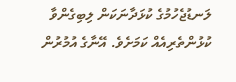ލަނޑުޖެހުމުގެ ކުޅަދާނަކަން ލިބިގެންވާ ކުޅުންތެރިއެއް ކަމަށެވެ. އޭނާގެ އުމުރުން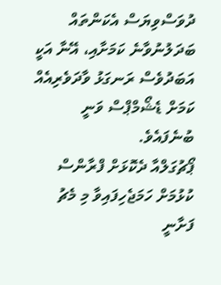ދުވަސްވިޔަސް އެކަންތައް ބަދަލުނުވާނެ ކަމަށާއި، އޭނާ އަކީ އަބަދުވެސް ރަނގަޅު ވާދަވެރިއެއް ކަމަށް ޑެޝޯމްޕްސް ވަނީ ބުނެފައެވެ.
ޕޯޗުގަލްއާ ދެކޮޅަށް ފްރާންސް ކުޅުމަށް ހަމަޖެހިފައިވާ މި މެޗު ފަށާނީ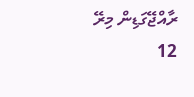ރާއްޖޭގަޑިން މިރޭ 12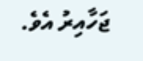ޖަހާއިރު އެވެ.